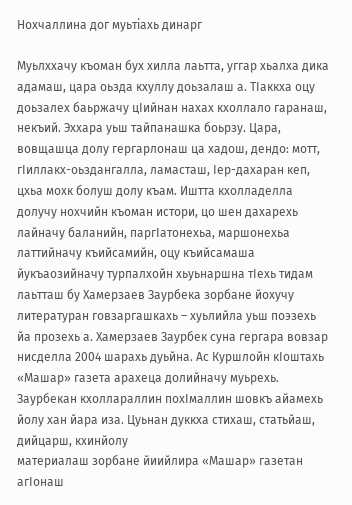Нохчаллина дог муьтiахь динарг

Муьлххачу къоман бух хилла лаьтта, уггар хьалха дика адамаш, цара оьзда кхуллу доьзалаш а. ТIаккха оцу доьзалех баьржачу цIийнан нахах кхоллало гаранаш, некъий. Эххара уьш тайпанашка боьрзу. Цара, вовщашца долу гергарлонаш ца хадош, дендо: мотт, гIиллакх-оьздангалла, ламасташ, Iер-дахаран кеп, цхьа мохк болуш долу къам. Иштта кхолладелла долучу нохчийн къоман истори, цо шен дахарехь лайначу баланийн, паргIатонехьа, маршонехьа латтийначу къийсамийн, оцу къийсамаша йукъаозийначу турпалхойн хьуьнаршна тIехь тидам лаьтташ бу Хамерзаев Заурбека зорбане йохучу
литературан говзаргашкахь – хуьлийла уьш поэзехь йа прозехь а. Хамерзаев Заурбек суна гергара вовзар нисделла 2004 шарахь дуьйна. Ас Куршлойн кIоштахь «Машар» газета арахеца долийначу муьрехь. Заурбекан кхоллараллин похIмаллин шовкъ айамехь йолу хан йара иза. Цуьнан дуккха стихаш, статьйаш, дийцарш, кхинйолу
материалаш зорбане йиийлира «Машар» газетан агIонаш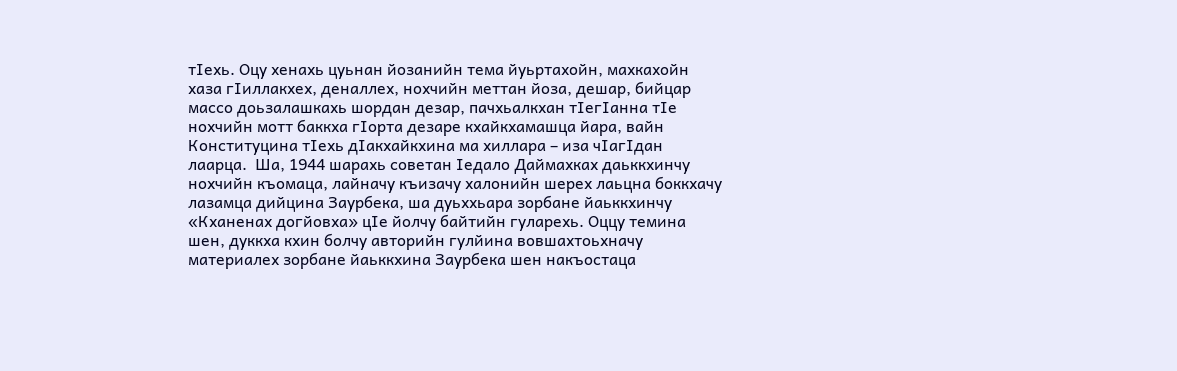тIехь. Оцу хенахь цуьнан йозанийн тема йуьртахойн, махкахойн хаза гIиллакхех, деналлех, нохчийн меттан йоза, дешар, бийцар массо доьзалашкахь шордан дезар, пачхьалкхан тIегIанна тIе нохчийн мотт баккха гIорта дезаре кхайкхамашца йара, вайн Конституцина тIехь дIакхайкхина ма хиллара – иза чIагIдан лаарца.  Ша, 1944 шарахь советан Iедало Даймахках даьккхинчу нохчийн къомаца, лайначу къизачу халонийн шерех лаьцна боккхачу лазамца дийцина Заурбека, ша дуьххьара зорбане йаьккхинчу «Кханенах догйовха» цIе йолчу байтийн гуларехь. Оццу темина шен, дуккха кхин болчу авторийн гулйина вовшахтоьхначу материалех зорбане йаьккхина Заурбека шен накъостаца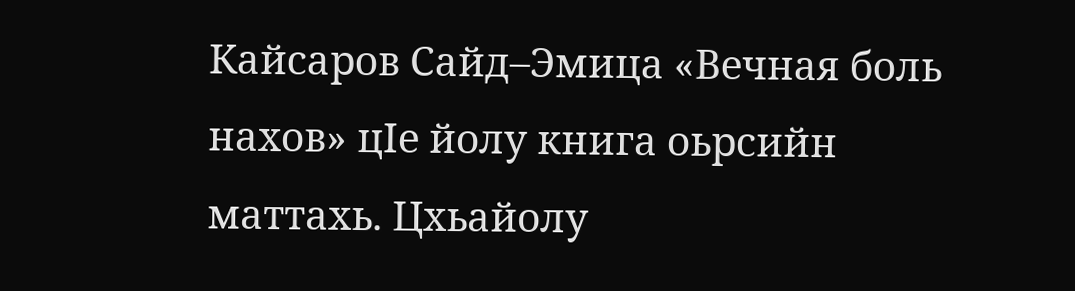Кайсаров Сайд–Эмица «Вечная боль нахов» цIе йолу книга оьрсийн маттахь. Цхьайолу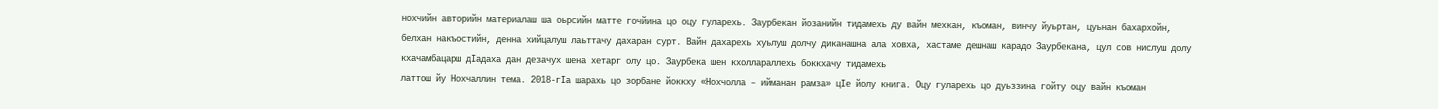нохчийн авторийн материалаш ша оьрсийн матте гочйина цо оцу гуларехь. Заурбекан йозанийн тидамехь ду вайн мехкан, къоман, винчу йуьртан, цуьнан бахархойн, белхан накъостийн, денна хийцалуш лаьттачу дахаран сурт. Вайн дахарехь хуьлуш долчу диканашна ала ховха, хастаме дешнаш карадо Заурбекана, цул сов нислуш долу кхачамбацарш дIадаха дан дезачух шена хетарг олу цо. Заурбека шен кхоллараллехь боккхачу тидамехь
латтош йу Нохчаллин тема. 2018-гIа шарахь цо зорбане йоккху «Нохчолла – ийманан рамза» цIе йолу книга. Оцу гуларехь цо дуьззина гойту оцу вайн къоман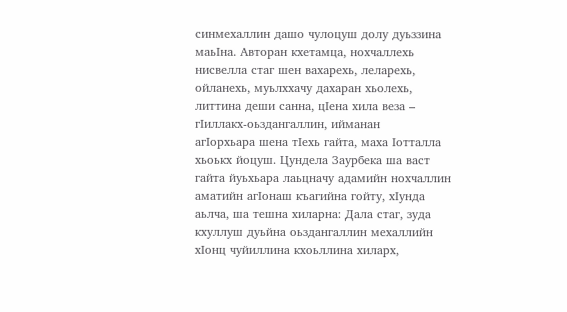синмехаллин дашо чулоцуш долу дуьззина маьIна. Авторан кхетамца, нохчаллехь нисвелла стаг шен вахарехь, леларехь, ойланехь, муьлххачу дахаран хьолехь, литтина деши санна, цIена хила веза – гIиллакх-оьздангаллин, ийманан
агIорхьара шена тIехь гайта, маха Iотталла хьоькх йоцуш. Цундела Заурбека ша васт гайта йуьхьара лаьцначу адамийн нохчаллин аматийн агIонаш къагийна гойту, хIунда аьлча, ша тешна хиларна: Дала стаг, зуда кхуллуш дуьйна оьздангаллин мехаллийн хIонц чуйиллина кхоьллина хиларх,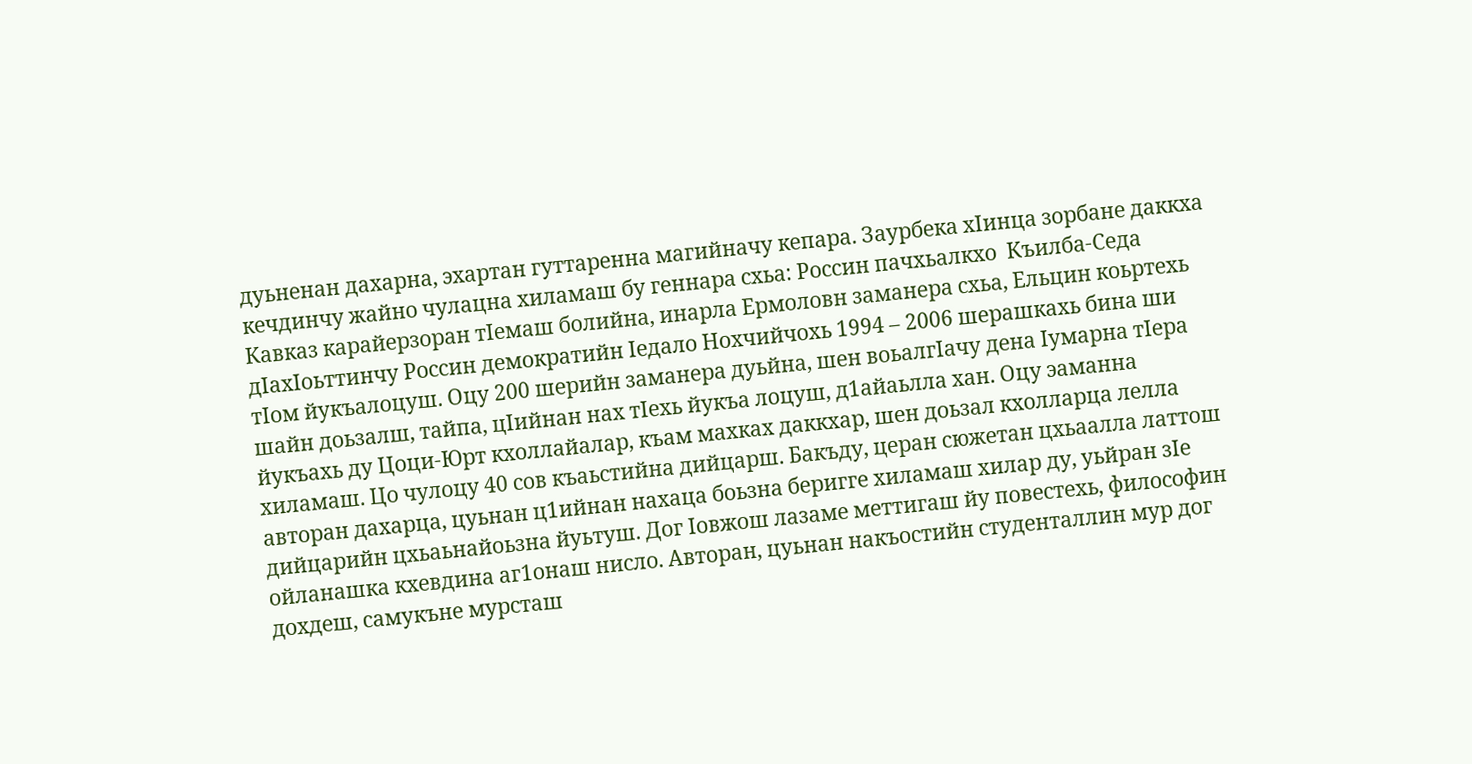дуьненан дахарна, эхартан гуттаренна магийначу кепара. Заурбека хIинца зорбане даккха кечдинчу жайно чулацна хиламаш бу геннара схьа: Россин пачхьалкхо  Къилба-Седа Кавказ карайерзоран тIемаш болийна, инарла Ермоловн заманера схьа, Ельцин коьртехь дIахIоьттинчу Россин демократийн Iедало Нохчийчохь 1994 – 2006 шерашкахь бина ши тIом йукъалоцуш. Оцу 200 шерийн заманера дуьйна, шен воьалгIачу дена Iумарна тIера шайн доьзалш, тайпа, цIийнан нах тIехь йукъа лоцуш, д1айаьлла хан. Оцу эаманна йукъахь ду Цоци-Юрт кхоллайалар, къам махках даккхар, шен доьзал кхолларца лелла хиламаш. Цо чулоцу 40 сов къаьстийна дийцарш. Бакъду, церан сюжетан цхьаалла латтош авторан дахарца, цуьнан ц1ийнан нахаца боьзна беригге хиламаш хилар ду, уьйран зIе дийцарийн цхьаьнайоьзна йуьтуш. Дог Iовжош лазаме меттигаш йу повестехь, философин ойланашка кхевдина аг1онаш нисло. Авторан, цуьнан накъостийн студенталлин мур дог дохдеш, самукъне мурсташ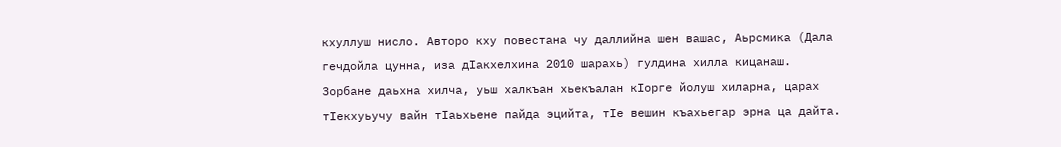кхуллуш нисло. Авторо кху повестана чу даллийна шен вашас, Аьрсмика (Дала гечдойла цунна, иза дIакхелхина 2010 шарахь) гулдина хилла кицанаш. Зорбане даьхна хилча, уьш халкъан хьекъалан кIорге йолуш хиларна, царах тIекхуьучу вайн тIаьхьене пайда эцийта, тIе вешин къахьегар эрна ца дайта.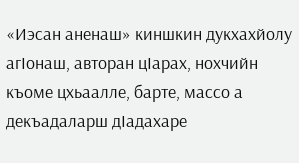«Иэсан аненаш» киншкин дукхахйолу агIонаш, авторан цIарах, нохчийн къоме цхьаалле, барте, массо а декъадаларш дIадахаре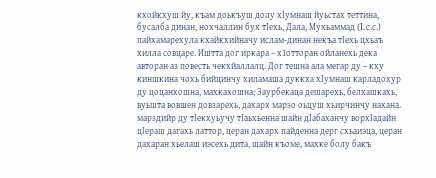кхойкхуш йу, къам доькъуш долу хIумнаш йуьстах теттина, бусалба динан, нохчаллин бух тIехь, Дала, Мухьаммад (I.с.с.) пайхамарехула кхайкхийначу ислам-динан некъа тIехь цхьаъ хилла совцаре. Иштта дог иркара – х1отторан ойланехь дека авторан аз повесть чекхйаллалц. Дог тешна ала мегар ду – кху киншкина чохь бийцинчу хиламаша дуккха хIумнаш карладохур ду цоцанхошна, махкахошна; Заурбекаца дешарехь, белхашкахь, вуьшта вовшен довзарехь, дахарх марзо оьцуш хьирчинчу нахана. марздийр ду тIекхуьучу тIаьхьенна шайн дIабаханчу ворхIадайн цIераш дагахь латтор, церан дахарх пайденна дерг схьаиэца, церан дахаран хьелаш иэсехь дита, шайн къоме, махке болу бакъ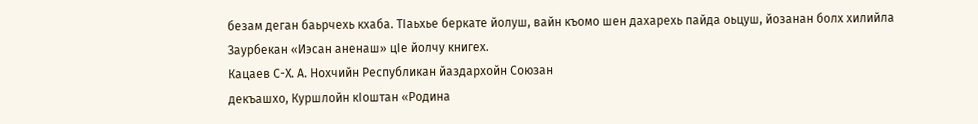безам деган баьрчехь кхаба. ТIаьхье беркате йолуш, вайн къомо шен дахарехь пайда оьцуш, йозанан болх хилийла Заурбекан «Иэсан аненаш» цIе йолчу книгех.
Кацаев С-Х. А. Нохчийн Республикан йаздархойн Союзан
декъашхо, Куршлойн кIоштан «Родина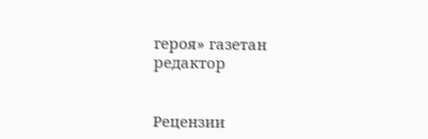героя» газетан редактор


Рецензии